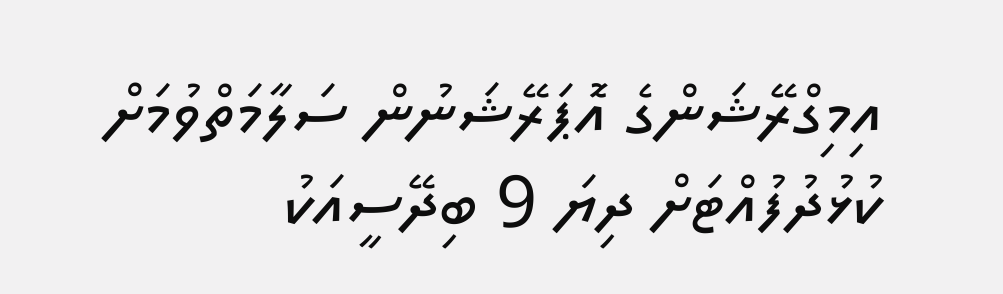އިމިގްރޭޝަންގެ އޮޕަރޭޝަނުން ސަލާމަތްވުމަށް ކުޅުދުފުއްޓަށް ދިޔަ 9 ބިދޭސީއަކު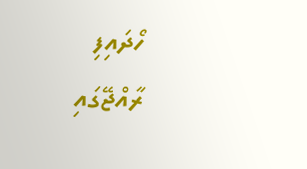ހޯދައިފި
ރާއްޖޭގައި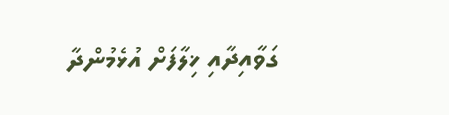ގަވާއިދާއި ޚިލާފަށް އުޅެމުންދާ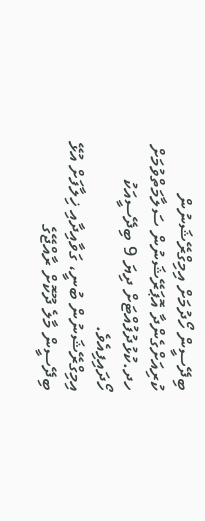ބިދޭސީން ހޯދުމަށް އިމިގްރޭޝަނުން ކުރިއަށްގެންދާ އޮޕަރޭޝަނުން ސަލާމަތްވުމަށް ހދ.ކުޅުދުފުއްޓަށް ދިޔަ 9 ބިދޭސީއަކު ހޯދައިފިއެވެ.
އިމިގްރޭޝަނުން ބުނީ، ގަވާއިދާއި ޚިލާފަށް އުޅޭ ބިދޭސީން މާލެ ދޫކޮށް ރާއްޖޭގެ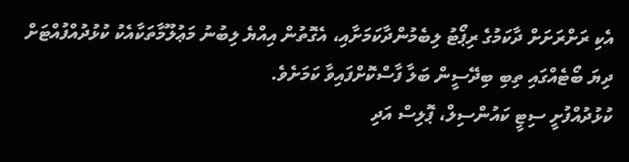އެކި ރަށްރަށަށް ދާކަމުގެ ރިޕޯޓު ލިބެމުންދާކަމަށާއި، އެގޮތުން އިއްޔެ ލިބުނު މަޢުލޫމާތަކާއެކު ކުޅުދުއްފުއްޓަށް ދިޔަ ބޯޓެއްގައި ތިބި ބިދޭސީން ބަލާ ފާސްކޮށްފައިވާ ކަމަށެވެ.
ކުޅުދުއްފުށީ ސިޓީ ކައުންސިލް، ޕޮލިސް އަދި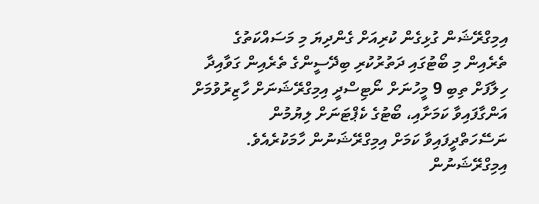އިމިގްރޭޝަން ގުޅިގެން ކުރިއަށް ގެންދިޔަ މި މަސައްކަތުގެ ތެރެއިން މި ބޯޓުގައި ދަތުރުކުރި ބިދޭސީންގެ ތެރެއިން ގަވާއިދާ ހިލާފަށް ތިބި 9 މީހުނަށް ނޯޓިސްދީ އިމިގްރޭޝަނަށް ހާޒިރުވުމަށް އަންގާފައިވާ ކަމަށާއި، ބޯޓުގެ ކެޕްޓަނަށް ލިޔުމުން ނަސޭހަތްދީފައިވާ ކަމަށް އިމިގްރޭޝަނުން ހާމަކުރެއެވެ.
އިމިގްރޭޝަނުން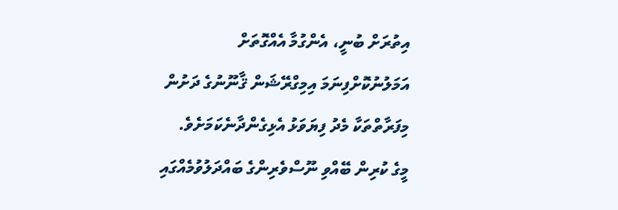އިތުރަށް ބުނީ، އެންގުމާ އެއްގޮތަށް އަމަލުނުކޮށްފިނަމަ އިމިގްރޭޝަން ޤާނޫނުގެ ދަށުން މިފަރާތްތަކާ މެދު ފިޔަވަޅު އެޅިގެންދާނެކަމަށެވެ.
މީގެ ކުރިން ބޭއްވި ނޫސްވެރިންގެ ބައްދަލުވުމެއްގައި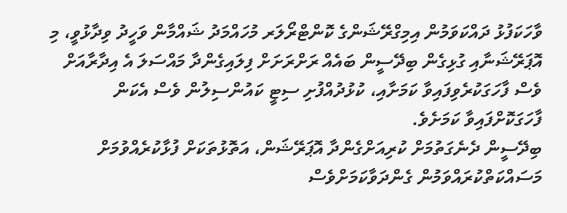ވާހަކަފުޅު ދައްކަވަމުން އިމިގްރޭޝަންގެ ކޮންޓްރޯލަރ މުހައްމަދު ޝައްމާން ވަހީދު ވިދާޅުވީ، މި އޮޕަރޭޝަނާއި ގުޅިގެން ބިދޭސީން ބައެއް ރަށްރަށަށް ފިލައިގެންދާ މައްސަލަ އެ އިދާރާއަށް ވެސް ފާހަގަކުރެވިފައިވާ ކަމަށާއި، ކުޅުދުއްފުށި ސިޓީ ކައުންސިލުން ވެސް އެކަން ފާހަގަކޮށްފައިވާ ކަމަށެވެ.
ބިދޭސީން ދެނެގަތުމަށް ކުރިއަށްގެންދާ އޮޕަރޭޝަން، އަތޮޅުތަކަށް ފުޅާކުރެއްވުމަށް މަސައްކަތްކުރައްވަމުން ގެންދަވާކަމަށްވެސް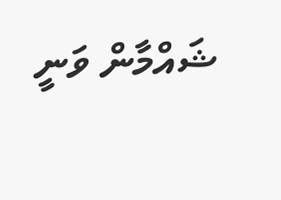ޝައްމާން ވަނީ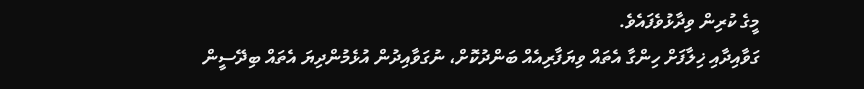މީގެ ކުރިން ވިދާޅުވެފައެވެ.
ގަވާއިދާއި ޚިލާފަށް ހިންގާ އެތައް ވިޔަފާރިއެއް ބަންދުކޮށް، ނުގަވާއިދުން އުޅެމުންދިޔަ އެތައް ބިދޭސީން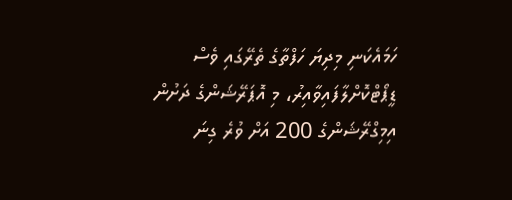ހަމައެކަނި މިދިޔަ ހަފްތާގެ ތެރޭގައި ވެސް ޑީޕޯޓްކޮށްލާފައިވާއިރު، މި އޮޕަރޭޝަންގެ ދަށުން އިމިގްރޭޝަންގެ 200 އަށް ވުރެ ގިނަ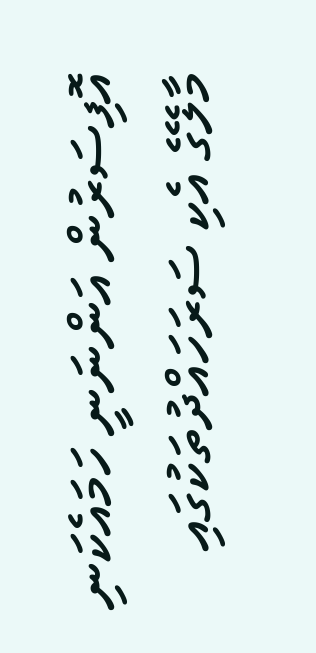އޮފިސަރުން އަންނަނީ ހަމައެކަނި މާލޭގެ އެކި ސަރަހައްދުތަކުގައި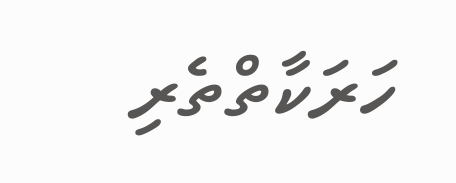ހަރަކާތްތެރި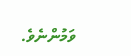ވަމުންނެވެ.